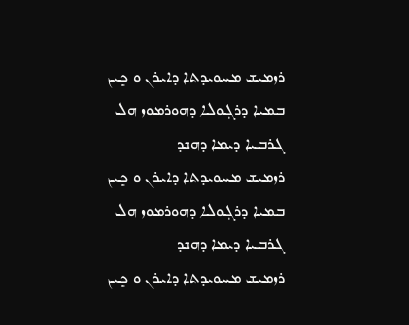ܪܙܡܝܫ ܡܚܘܝܕܬܐ ܕܐܝܪܢ ܘ ܟܻܝܢ ܒܡܝܐ ܕܪܓܼܘܠܐ ܕܗܘܪܡܘܙ ܗܠ ܓܪܒܝܐ ܕܝܡܐ ܕܗܢܕ
ܪܙܡܝܫ ܡܚܘܝܕܬܐ ܕܐܝܪܢ ܘ ܟܻܝܢ ܒܡܝܐ ܕܪܓܼܘܠܐ ܕܗܘܪܡܘܙ ܗܠ ܓܪܒܝܐ ܕܝܡܐ ܕܗܢܕ
ܪܙܡܝܫ ܡܚܘܝܕܬܐ ܕܐܝܪܢ ܘ ܟܻܝܢ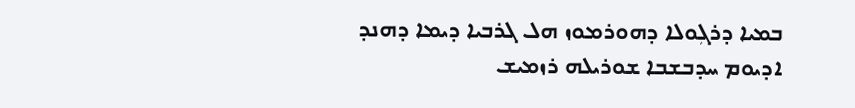ܒܡܝܐ ܕܪܓܼܘܠܐ ܕܗܘܪܡܘܙ ܗܠ ܓܪܒܝܐ ܕܝܡܐ ܕܗܢܕ
ܐܕܝܘܡ ܚܕܒܫܒܐ ܫܘܪܝܠܗ ܪܙܡܝܫ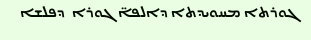ܓܘܪܬܐ ܡܚܘܝܕܬܐ ܕܐܠܦܐ̈ ܓܘܪܐ  ܕܦܠܫܐ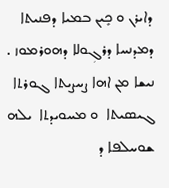ܕܐܝܪܢ ܘ ܟܻܝܢ ܒܡܝܐ ܕܦܢܝܬܐ ܕܡܕܢܚܐ ܕܪܓܼܘܠܐ ܕܗܘܪܡܘܙ . ܢܝܫܐ ܡܢ ܐܗܐ ܨܚܨܝܬܐ ܓܘܪܬܐ ܓܝܣܝܬܐ  ܘ ܡܚܘܝܕܬܐ  ܝܠܗ ܫܘܚܠܦܐ ܕ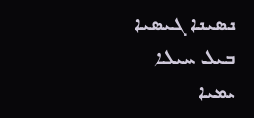ܢܣܝܢܐ ܓܝܣܝܐ  ܒܝܠ ܚܝܠܐ ܝܡܝܐ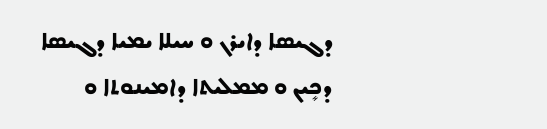ܕܓܝܣܐ ܕܐܝܪܢ ܘ ܚܝܠܐ ܝܡܝܐ ܕܓܝܣܐ ܕܟܻܝܢ ܘ ܡܡܠܝܬܐ ܕܐܡܝܢܘܬܐ ܘ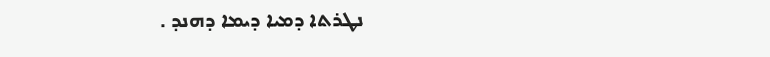ܢܛܪܬܐ ܕܡܝܐ ܕܝܡܐ ܕܗܢܕ .